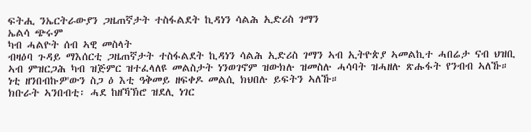ፍትሒ ንኤርትራውያን ጋዜጠኛታት ተስፋልደት ኪዳነን ሳልሕ ኢድሪስ ገማን
ኤልሳ ጭሩም
ካብ ሓልዮት ሰብ ኣዊ መስላት
ብዛዕባ ጉዳይ ማእሰርቲ ጋዜጠኛታት ተስፋልደት ኪዳነን ሳልሕ ኢድሪስ ገማን ኣብ ኢትዮጵያ ኣመልኪተ ሓበሬታ ናብ ህዝቢ ኣብ ምዝርጋሕ ካብ ዝጅምር ዝተፈላለዩ መልስታት ነንወገኖም ዝውክሉ ዝመስሉ ሓሳባት ዝሓዘሉ ጽሑፋት የንብብ ኣለኹ። ነቲ ዘንበብኩዎ'ውን ስጋ ዕ እቲ ዓቅመይ ዘፍቀዶ መልሲ ክህበሉ ይፍትን ኣለኹ።
ክቡራት ኣንበብቲ፡ ሓደ ከዘኻኽሮ ዝደሊ ነገር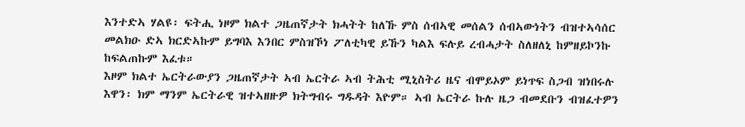እንተድኣ ሃልዩ፡ ፍትሒ ነዞም ክልተ ጋዜጠኛታት ክሓትት ከለኹ ምስ ሰብኣዊ መሰልን ሰብኣውነትን ብዝተኣሳሰር መልክዑ ድኣ ክርድኣኩም ይግባእ እንበር ምስዝኾነ ፖለቲካዊ ይኹን ካልእ ፍሉይ ረብሓታት ስለዘለኒ ከምዘይኮንኩ ከፍልጠኩም እፈቱ።
እዞም ክልተ ኤርትራውያን ጋዜጠኛታት ኣብ ኤርትራ ኣብ ትሕቲ ሚኒስትሪ ዜና ብሞይኦም ይነጥፍ ስጋብ ዝነበሩሉ እዋን፡ ክም ማንም ኤርትራዊ ዝተኣዘዙዎ ክትግብሩ ግዱዳት እዮም። ኣብ ኤርትራ ኩሉ ዜጋ ብመደቡን ብዝፈተዎን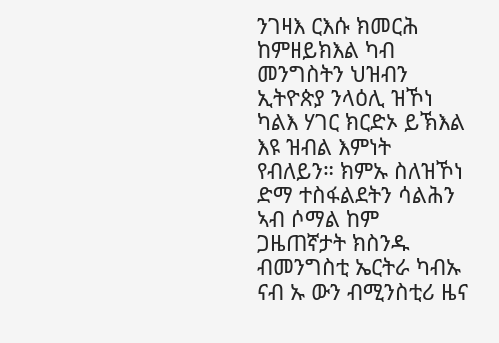ንገዛእ ርእሱ ክመርሕ ከምዘይክእል ካብ መንግስትን ህዝብን ኢትዮጵያ ንላዕሊ ዝኾነ ካልእ ሃገር ክርድኦ ይኽእል እዩ ዝብል እምነት የብለይን። ክምኡ ስለዝኾነ ድማ ተስፋልደትን ሳልሕን ኣብ ሶማል ከም ጋዜጠኛታት ክስንዱ ብመንግስቲ ኤርትራ ካብኡ ናብ ኡ ውን ብሚንስቲሪ ዜና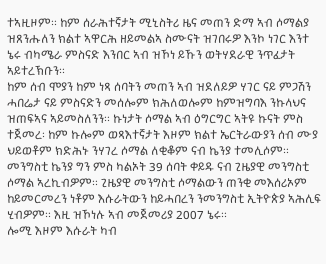ተኣዚዞም። ከም ሰራሕተኛታት ሚኒስትሪ ዜና መጠን ድማ ኣብ ሶማልያ ዝጸንሑለን ክልተ ኣዋርሕ ዘይመልኣ ስሙናት ዝገበሩዎ እንኮ ነገር እንተ ኔሩ ብካሜራ ምስናድ እንበር ኣብ ዝኾነ ይኹን ወትሃደራዊ ንጥፈታት ኣይተረኽቡን።
ከም ሰብ ሞያን ከም ነጻ ሰባትን መጠን ኣብ ዝደለይዎ ሃገር ናይ ምጋሽን ሓበሬታ ናይ ምስናድን መሰሎም ክሕለወሎም ከምዝግባእ ንኩላህና ዝጠፍኣና ኣይመስለንን። ኩነታት ሶማል ኣብ ዕግርግር ኣትዩ ኩናት ምስ ተጀመረ፡ ከም ኩሎም ወጻእተኛታት እዞም ክልተ ኤርትራውያን ሰብ ሙያ ህይወቶም ክድሕኑ ንሃገረ ሶማል ለቂቆም ናብ ኬንያ ተመሊሶም።
መንግስቲ ኬንያ ግን ምስ ካልኦት 39 ሰባት ቀይዱ ናብ ጊዜያዊ መንግስቲ ሶማል ኣረኪብዎም። ጊዜያዊ መንግስቲ ሶማልውን ጠንቂ መእሰሪኦም ከይመርመረን ነቶም እሱራትውን ከይሓበረን ንመንግስቲ ኢትዮጵያ ኣሕሊፍ ሂብዎም። እዚ ዝኾነሉ ኣብ መጀመሪያ 2007 ኔሩ።
ሎሚ እዞም እሱራት ካብ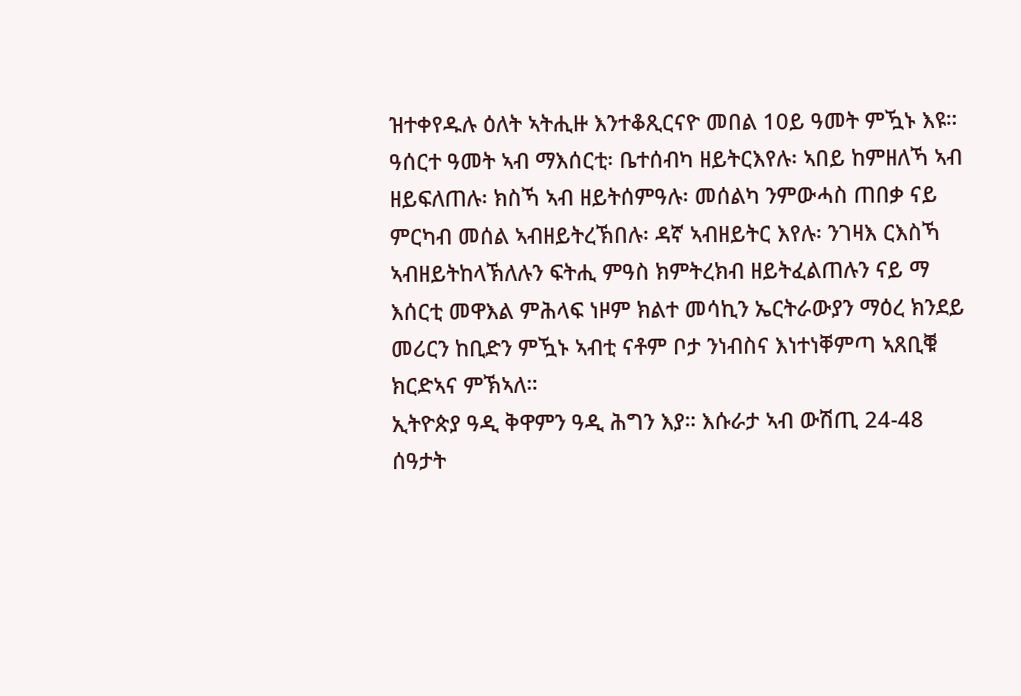ዝተቀየዱሉ ዕለት ኣትሒዙ እንተቆጺርናዮ መበል 10ይ ዓመት ምዃኑ እዩ። ዓሰርተ ዓመት ኣብ ማእሰርቲ፡ ቤተሰብካ ዘይትርእየሉ፡ ኣበይ ከምዘለኻ ኣብ ዘይፍለጠሉ፡ ክስኻ ኣብ ዘይትሰምዓሉ፡ መሰልካ ንምውሓስ ጠበቃ ናይ ምርካብ መሰል ኣብዘይትረኽበሉ፡ ዳኛ ኣብዘይትር እየሉ፡ ንገዛእ ርእስኻ ኣብዘይትከላኽለሉን ፍትሒ ምዓስ ክምትረክብ ዘይትፈልጠሉን ናይ ማ እሰርቲ መዋእል ምሕላፍ ነዞም ክልተ መሳኪን ኤርትራውያን ማዕረ ክንደይ መሪርን ከቢድን ምዃኑ ኣብቲ ናቶም ቦታ ንነብስና እነተነቐምጣ ኣጸቢቑ ክርድኣና ምኽኣለ።
ኢትዮጵያ ዓዲ ቅዋምን ዓዲ ሕግን እያ። እሱራታ ኣብ ውሽጢ 24-48 ሰዓታት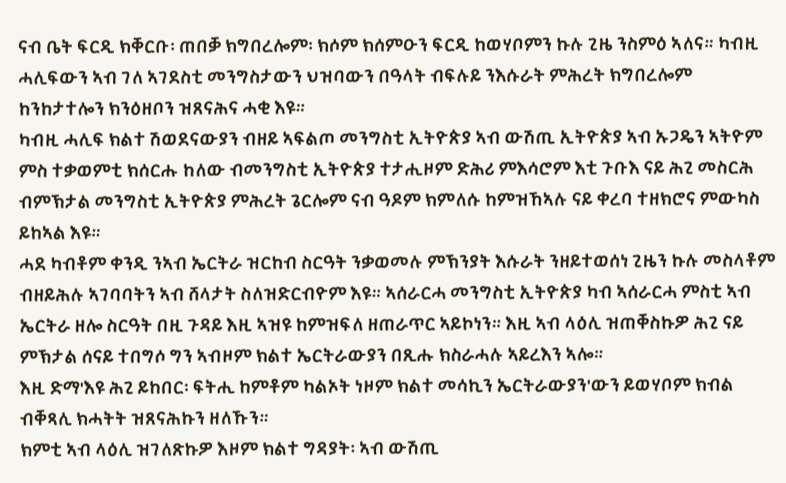ናብ ቤት ፍርዲ ክቐርቡ፡ ጠበቓ ክግበረሎም፡ ክሶም ክሰምዑን ፍርዲ ከወሃቦምን ኩሉ ጊዜ ንስምዕ ኣለና። ካብዚ ሓሊፍውን ኣብ ገለ ኣገደስቲ መንግስታውን ህዝባውን በዓላት ብፍሉይ ንእሱራት ምሕረት ክግበረሎም ከንከታተሎን ክንዕዘቦን ዝጸናሕና ሓቂ እዩ።
ካብዚ ሓሊፍ ክልተ ሽወደናውያን ብዘይ ኣፍልጦ መንግስቲ ኢትዮጵያ ኣብ ውሽጢ ኢትዮጵያ ኣብ ኡጋዴን ኣትዮም ምስ ተቃወምቲ ክሰርሑ ከለው ብመንግስቲ ኢትዮጵያ ተታሒዞም ድሕሪ ምእሳሮም እቲ ጉቡእ ናይ ሕጊ መስርሕ ብምኽታል መንግስቲ ኢትዮጵያ ምሕረት ጌርሎም ናብ ዓዶም ክምለሱ ከምዝኸኣሉ ናይ ቀረባ ተዘክሮና ምውካስ ይከኣል እዩ።
ሓደ ካብቶም ቀንዲ ንኣብ ኤርትራ ዝርከብ ስርዓት ንቃወመሉ ምኽንያት እሱራት ንዘይተወሰነ ጊዜን ኩሉ መስላቶም ብዘይሕሉ ኣገባባትን ኣብ ሸላታት ስለዝድርብዮም እዩ። ኣሰራርሓ መንግስቲ ኢትዮጵያ ካብ ኣሰራርሓ ምስቲ ኣብ ኤርትራ ዘሎ ስርዓት በዚ ጉዳይ እዚ ኣዝዩ ከምዝፍለ ዘጠራጥር ኣይኮነን። እዚ ኣብ ላዕሊ ዝጠቐስኩዎ ሕጊ ናይ ምኽታል ሰናይ ተበግሶ ግን ኣብዞም ክልተ ኤርትራውያን በጺሑ ክስራሓሉ ኣይረእን ኣሎ።
እዚ ድማ'እዩ ሕጊ ይከበር፡ ፍትሒ ከምቶም ካልኦት ነዞም ክልተ መሳኪን ኤርትራውያን'ውን ይወሃቦም ክብል ብቐጻሊ ክሓትት ዝጸናሕኩን ዘለኹን።
ክምቲ ኣብ ላዕሊ ዝገለጽኩዎ እዞም ክልተ ግዳያት፡ ኣብ ውሽጢ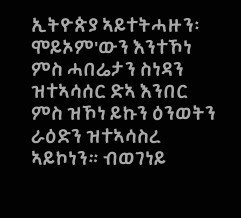ኢትዮጵያ ኣይተትሓዙን፡ ሞይኦም'ውን እንተኾነ ምስ ሓበሬታን ስነዳን ዝተኣሳሰር ድኣ እንበር ምስ ዝኾነ ይኩን ዕንወትን ራዕድን ዝተኣሳስረ ኣይኮነን። ብወገነይ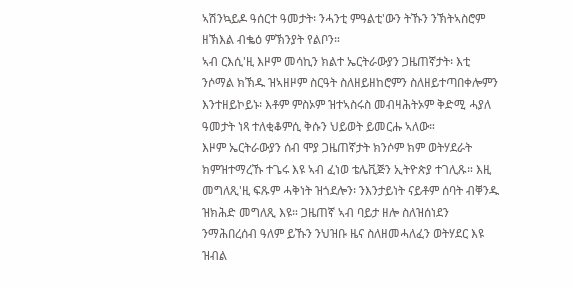ኣሽንኳይዶ ዓሰርተ ዓመታት፡ ንሓንቲ ምዓልቲ'ውን ትኹን ንኽትኣስሮም ዘኽእል ብቈዕ ምኽንያት የልቦን።
ኣብ ርእሲ'ዚ እዞም መሳኪን ክልተ ኤርትራውያን ጋዜጠኛታት፡ እቲ ንሶማል ክኽዱ ዝኣዘዞም ስርዓት ስለዘይዘከሮምን ስለዘይተጣበቀሎምን እንተዘይኮይኑ፡ እቶም ምስኦም ዝተኣስሩስ መብዛሕትኦም ቅድሚ ሓያለ ዓመታት ነጻ ተለቂቆምሲ ቅሱን ህይወት ይመርሑ ኣለው።
እዞም ኤርትራውያን ሰብ ሞያ ጋዜጠኛታት ክንሶም ክም ወትሃደራት ክምዝተማረኹ ተጌሩ እዩ ኣብ ፈነወ ቴሌቪጅን ኢትዮጵያ ተገሊጹ። እዚ መግለጺ'ዚ ፍጹም ሓቅነት ዝጎደሎን፡ ንእንታይነት ናይቶም ሰባት ብቐንዱ ዝክሕድ መግለጺ እዩ። ጋዜጠኛ ኣብ ባይታ ዘሎ ስለዝሰነደን ንማሕበረሰብ ዓለም ይኹን ንህዝቡ ዜና ስለዘመሓለፈን ወትሃደር እዩ ዝብል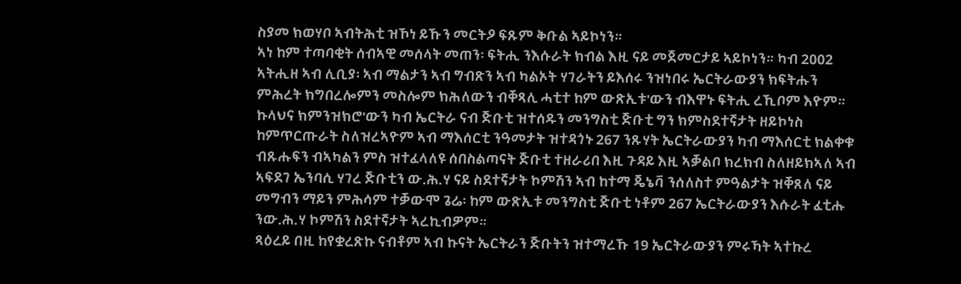ስያመ ክወሃቦ ኣብትሕቲ ዝኾነ ይኹን መርትዖ ፍጹም ቅቡል ኣይኮነን።
ኣነ ከም ተጣባቂት ሰብኣዊ መሰላት መጠን፡ ፍትሒ ንእሱራት ክብል እዚ ናይ መጀመርታይ ኣይኮነን። ካብ 2002 ኣትሒዘ ኣብ ሊቢያ፡ ኣብ ማልታን ኣብ ግብጽን ኣብ ካልኦት ሃገራትን ይእሰሩ ንዝነበሩ ኤርትራውያን ክፍትሑን ምሕረት ክግበረሎምን መስሎም ክሕለውን ብቐጻሊ ሓቲተ ከም ውጽኢቱ'ውን ብእዋኑ ፍትሒ ረኺቦም እዮም።
ኩላህና ክምንዝክሮ'ውን ካብ ኤርትራ ናብ ጅቡቲ ዝተሰዱን መንግስቲ ጅቡቲ ግን ክምስደተኛታት ዘይኮነስ ከምጥርጡራት ስለዝረኣዮም ኣብ ማእሰርቲ ንዓመታት ዝተዳጎኑ 267 ንጹሃት ኤርትራውያን ካብ ማእሰርቲ ክልቀቁ ብጹሑፍን ብኣካልን ምስ ዝተፈላለዩ ሰበስልጣናት ጅቡቲ ተዘራሪበ እዚ ጉዳይ እዚ ኣቓልቦ ክረክብ ስለዘይክኣለ ኣብ ኣፍደገ ኤንባሲ ሃገረ ጅቡቲን ው.ሕ.ሃ ናይ ስደተኛታት ኮምሽን ኣብ ከተማ ጄኔቫ ንሰለስተ ምዓልታት ዝቐጸለ ናይ መግብን ማይን ምሕሳም ተቓውሞ ጌሬ፡ ከም ውጽኢቱ መንግስቲ ጅቡቲ ነቶም 267 ኤርትራውያን እሱራት ፈቲሑ ንው.ሕ.ሃ ኮምሽን ስደተኛታት ኣረኪብዎም።
ጻዕረይ በዚ ከየቋረጽኩ ናብቶም ኣብ ኩናት ኤርትራን ጅቡትን ዝተማረኹ 19 ኤርትራውያን ምሩኻት ኣተኩረ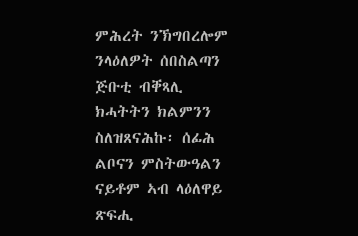ምሕረት ንኽግበረሎም ንላዕለዎት ሰበስልጣን ጅቡቲ ብቐጻሊ ክሓትትን ክልምንን ስለዝጸናሕኩ፡ ሰፊሕ ልቦናን ምስትውዓልን ናይቶም ኣብ ላዕለዋይ ጽፍሒ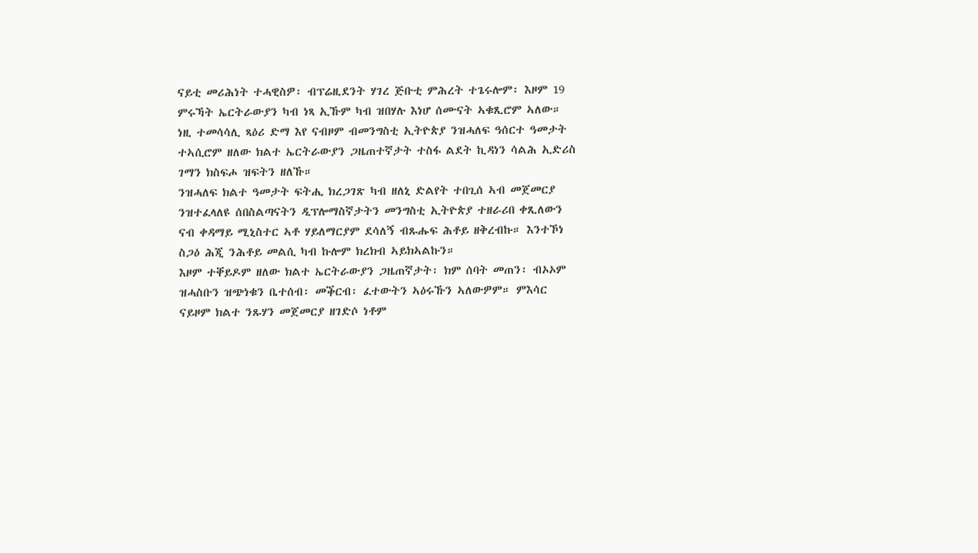ናይቲ መሪሕነት ተሓዊስዎ፡ ብፕሬዚደንት ሃገረ ጅቡቲ ምሕረት ተጌሩሎም፡ እዞም 19 ምሩኻት ኤርትራውያን ካብ ነጻ ኢኹም ካብ ዝበሃሉ እነሆ ሰሙናት ኣቁጺሮም ኣለው።
ነዚ ተመሳሳሊ ጻዕሪ ድማ እየ ናብዞም ብመንግስቲ ኢትዮጵያ ንዝሓለፍ ዓሰርተ ዓመታት ተኣሲሮም ዘለው ክልተ ኤርትራውያን ጋዜጠተኛታት ተስፋ ልደት ኪዳነን ሳልሕ ኢድሪስ ገማን ክስፍሖ ዝፍትን ዘለኹ።
ንዝሓለፍ ክልተ ዓመታት ፍትሒ ክረጋገጽ ካብ ዘለኒ ድልየት ተበጊሰ ኣብ መጀመርያ ንዝተፈላለዩ ሰበስልጣናትን ዲፕሎማስኛታትን መንግስቲ ኢትዮጵያ ተዘራሪበ ቀጺለውን ናብ ቀዳማይ ሚኒስተር ኣቶ ሃይለማርያም ደሳለኝ ብጹሑፍ ሕቶይ ዘቅረብኩ። እንተኾነ ስጋዕ ሕጂ ንሕቶይ መልሲ ካብ ኩሎም ክረክብ ኣይክኣልኩን።
እዞም ተቐይዶም ዘለው ክልተ ኤርትራውያን ጋዜጠኛታት፡ ክም ሰባት መጠን፡ ብኦኦም ዝሓስቡን ዝጭነቁን ቤተሰብ፡ መቕርብ፡ ፈተውትን ኣዕሩኹን ኣለውዎም። ምእሳር ናይዞም ክልተ ንጹሃን መጀመርያ ዘገድሶ ነቶም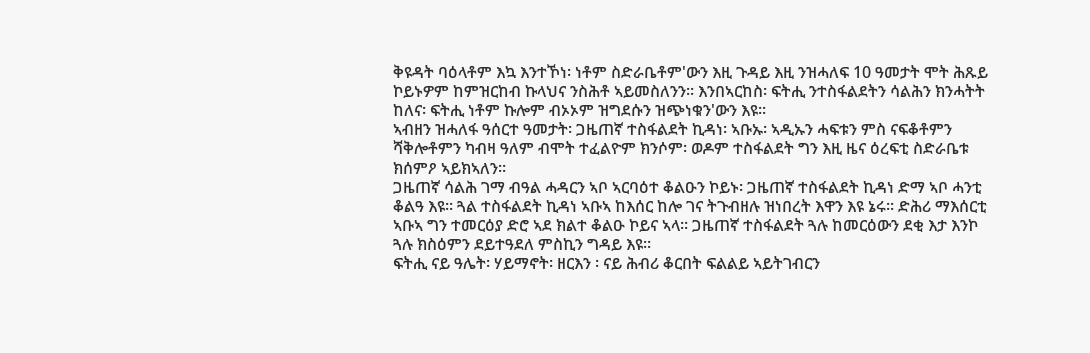ቅዩዳት ባዕላቶም እኳ እንተኾነ፡ ነቶም ስድራቤቶም'ውን እዚ ጉዳይ እዚ ንዝሓለፍ 10 ዓመታት ሞት ሕጹይ ኮይኑዎም ከምዝርከብ ኩላህና ንስሕቶ ኣይመስለንን። እንበኣርከስ፡ ፍትሒ ንተስፋልደትን ሳልሕን ክንሓትት ከለና፡ ፍትሒ ነቶም ኩሎም ብኦኦም ዝግደሱን ዝጭነቁን'ውን እዩ።
ኣብዘን ዝሓለፋ ዓሰርተ ዓመታት፡ ጋዜጠኛ ተስፋልደት ኪዳነ፡ ኣቡኡ፡ ኣዲኡን ሓፍቱን ምስ ናፍቆቶምን ሻቅሎቶምን ካብዛ ዓለም ብሞት ተፈልዮም ክንሶም፡ ወዶም ተስፋልደት ግን እዚ ዜና ዕረፍቲ ስድራቤቱ ክሰምዖ ኣይክኣለን።
ጋዜጠኛ ሳልሕ ገማ ብዓል ሓዳርን ኣቦ ኣርባዕተ ቆልዑን ኮይኑ፡ ጋዜጠኛ ተስፋልደት ኪዳነ ድማ ኣቦ ሓንቲ ቆልዓ እዩ። ጓል ተስፋልደት ኪዳነ ኣቡኣ ከእሰር ከሎ ገና ትጉብዘሉ ዝነበረት እዋን እዩ ኔሩ። ድሕሪ ማእሰርቲ ኣቡኣ ግን ተመርዕያ ድሮ ኣደ ክልተ ቆልዑ ኮይና ኣላ። ጋዜጠኛ ተስፋልደት ጓሉ ከመርዕውን ደቂ እታ እንኮ ጓሉ ክስዕምን ደይተዓደለ ምስኪን ግዳይ እዩ።
ፍትሒ ናይ ዓሌት፡ ሃይማኖት፡ ዘርእን ፡ ናይ ሕብሪ ቆርበት ፍልልይ ኣይትገብርን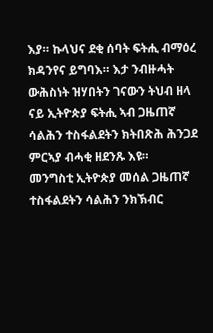እያ። ኩላህና ደቂ ሰባት ፍትሒ ብማዕረ ክዳንየና ይግባእ። እታ ንብዙሓት ውሕስነት ዝሃበትን ገናውን ትህብ ዘላ ናይ ኢትዮጵያ ፍትሒ ኣብ ጋዜጠኛ ሳልሕን ተስፋልደትን ክትበጽሕ ሕንጋደ ምርኣያ ብሓቂ ዘደንጹ እዩ።
መንግስቲ ኢትዮጵያ መሰል ጋዜጠኛ ተስፋልደትን ሳልሕን ንክኽብር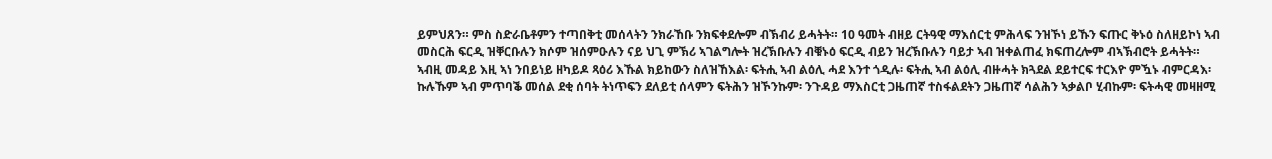ይምህጸን። ምስ ስድራቤቶምን ተጣበቅቲ መሰላትን ንክራኸቡ ንክፍቀደሎም ብኽብሪ ይሓትት። 10 ዓመት ብዘይ ርትዓዊ ማእሰርቲ ምሕላፍ ንዝኾነ ይኹን ፍጡር ቅኑዕ ስለዘይኮነ ኣብ መስርሕ ፍርዲ ዝቐርቡሉን ክሶም ዝሰምዑሉን ናይ ህጊ ምኽሪ ኣገልግሎት ዝረኽቡሉን ብቑኑዕ ፍርዲ ብይን ዝረኽቡሉን ባይታ ኣብ ዝቀልጠፈ ክፍጠረሎም ብኣኽብሮት ይሓትት።
ኣብዚ መዳይ እዚ ኣነ ንበይነይ ዘካይዶ ጻዕሪ እኹል ክይከውን ስለዝኸእል፡ ፍትሒ ኣብ ልዕሊ ሓደ እንተ ጎዲሉ፡ ፍትሒ ኣብ ልዕሊ ብዙሓት ክጓደል ደይተርፍ ተርእዮ ምዃኑ ብምርዳእ፡ ኩሉኹም ኣብ ምጥባቕ መሰል ደቂ ሰባት ትነጥፍን ደለይቲ ሰላምን ፍትሕን ዝኾንኩም፡ ንጉዳይ ማእስርቲ ጋዜጠኛ ተስፋልደትን ጋዜጠኛ ሳልሕን ኣቃልቦ ሂብኩም፡ ፍትሓዊ መዛዘሚ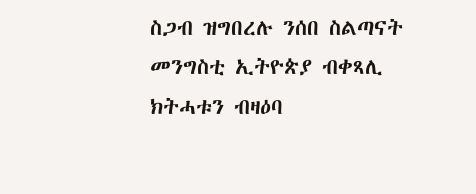ስጋብ ዝግበረሉ ንሰበ ስልጣናት መንግስቲ ኢትዮጵያ ብቀጻሊ ክትሓቱን ብዛዕባ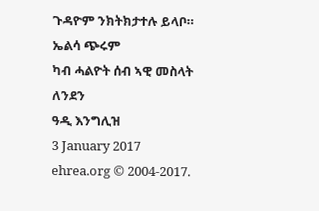ጉዳዮም ንክትክታተሉ ይላቦ።
ኤልሳ ጭሩም
ካብ ሓልዮት ሰብ ኣዊ መስላት
ለንደን
ዓዲ እንግሊዝ
3 January 2017
ehrea.org © 2004-2017.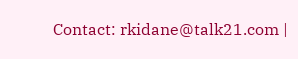Contact: rkidane@talk21.com |